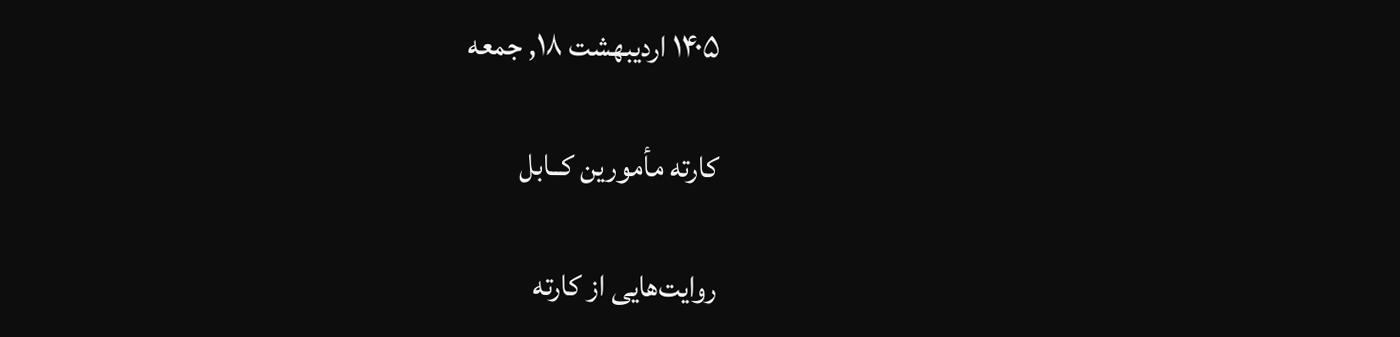۱۴۰۵ اردیبهشت ۱۸, جمعه

کارته مأمورین کــابل

روایت‌هایی از کارته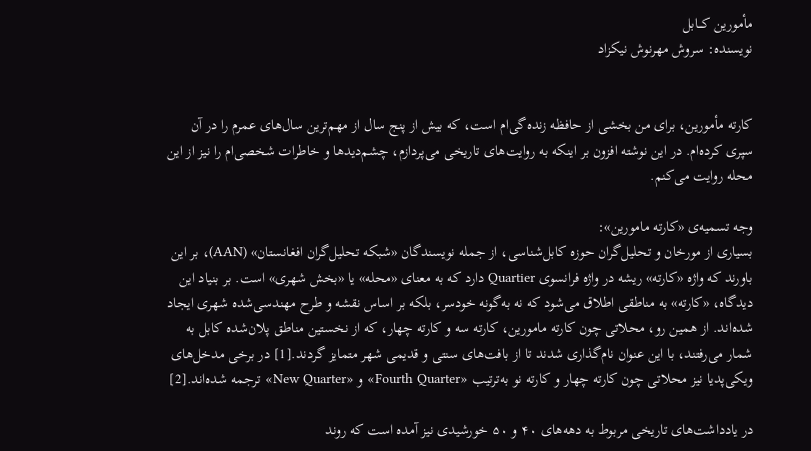مأمورین کـــابل
نویسنده: سروش مهرنوش نیکزاد


کارته مأمورین، برای من بخشی از حافظه زنده‌گی‌ام است، که بیش از پنج سال از مهم‌ترین سال‌های عمرم را در آن سپری کرده‌ام. در این نوشته افزون بر اینکه به روایت‌های تاریخی می‌پردازم، چشم‌دیدها و خاطرات شخصی‌ام را نیز از این محله روایت می‌کنم.

وجه تسمیه‌‌ی «کارته مامورین»:
بسیاری از مورخان و تحلیل‌گران حوزه کابل‌شناسی، از جمله نویسندگان «شبکه تحلیل‌گران افغانستان» (AAN)، بر این باورند که واژه «کارته» ریشه در واژه فرانسوی Quartier دارد که به معنای «محله» یا «بخش شهری» است. بر بنیاد این دیدگاه، «کارته» به مناطقی اطلاق می‌شود که نه به‌گونه خودسر، بلکه بر اساس نقشه و طرح مهندسی‌شده شهری ایجاد شده‌اند. از همین رو، محلاتی چون کارته مامورین، کارته سه و کارته چهار، که از نخستین مناطق پلان‌شده کابل به شمار می‌رفتند، با این عنوان نام‌گذاری شدند تا از بافت‌های سنتی و قدیمی شهر متمایز گردند.[1] در برخی مدخل‌های ویکی‌پدیا نیز محلاتی چون کارته چهار و کارته نو به‌ترتیب «Fourth Quarter» و «New Quarter» ترجمه شده‌اند.[2]

در یادداشت‌های تاریخی مربوط به دهه‌های ۴۰ و ۵۰ خورشیدی نیز آمده است که روند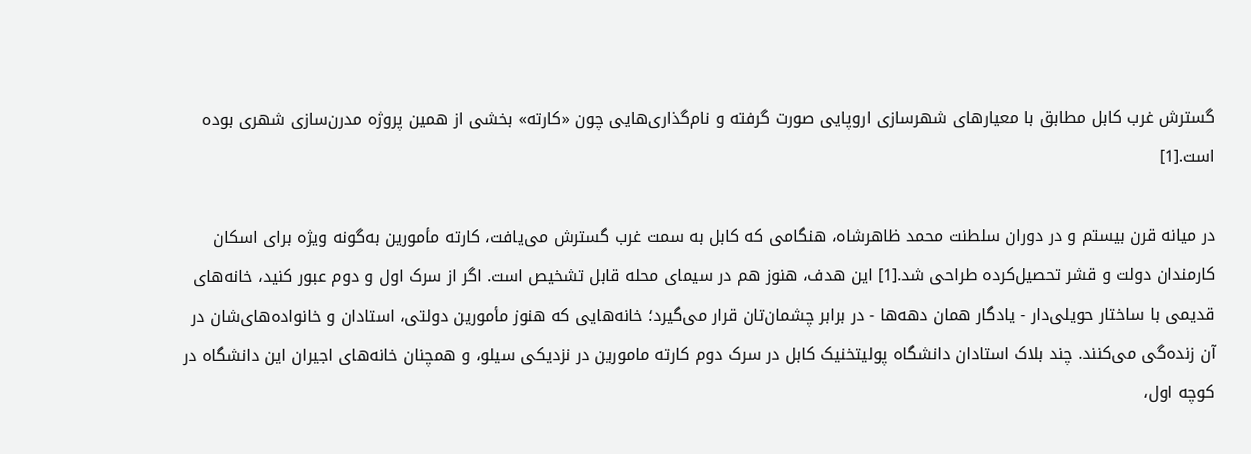گسترش غرب کابل مطابق با معیارهای شهرسازی اروپایی صورت گرفته و نام‌گذاری‌هایی چون «کارته» بخشی از همین پروژه مدرن‌سازی شهری بوده است.[1]

در میانه قرن بیستم و در دوران سلطنت محمد ظاهرشاه، هنگامی که کابل به سمت غرب گسترش می‌یافت، کارته مأمورین به‌گونه ویژه برای اسکان کارمندان دولت و قشر تحصیل‌کرده طراحی شد.[1] این هدف، هنوز هم در سیمای محله قابل تشخیص است. اگر از سرک اول و دوم عبور کنید، خانه‌های قدیمی با ساختار حویلی‌دار - یادگار همان دهه‌ها - در برابر چشمان‌تان قرار می‌گیرد؛ خانه‌هایی که هنوز مأمورین دولتی، استادان و خانواده‌های‌شان در آن زنده‌گی می‌کنند. چند بلاک‌ استادان دانشگاه پولیتخنیک کابل در سرک دوم کارته مامورین در نزدیکی سیلو، و همچنان خانه‌های اجیران این دانشگاه در کوچه اول،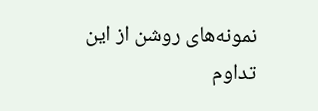نمونه‌های روشن از این تداوم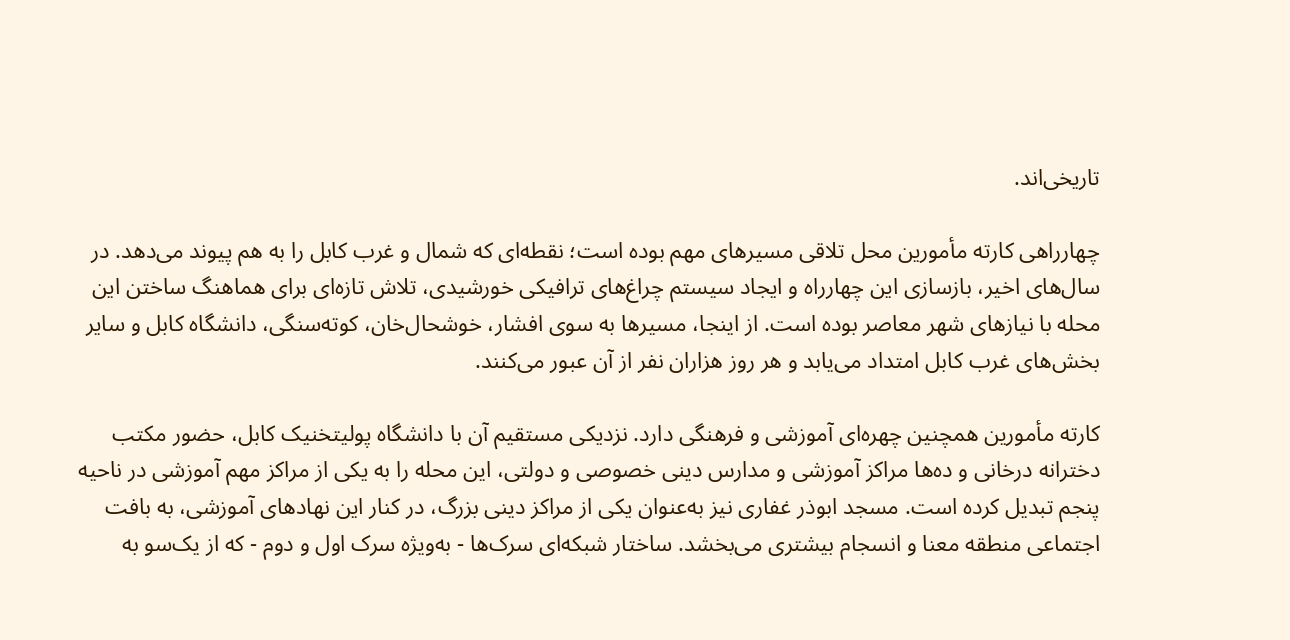تاریخی‌اند.

چهارراهی کارته مأمورین محل تلاقی مسیرهای مهم بوده است؛ نقطه‌ای که شمال و غرب کابل را به هم پیوند می‌دهد. در سال‌های اخیر، بازسازی این چهارراه و ایجاد سیستم چراغ‌های ترافیکی خورشیدی، تلاش تازه‌ای برای هماهنگ ساختن این محله با نیازهای شهر معاصر بوده است. از اینجا، مسیرها به سوی افشار، خوشحال‌خان، کوته‌سنگی، دانشگاه کابل و سایر بخش‌های غرب کابل امتداد می‌یابد و هر روز هزاران نفر از آن عبور می‌کنند.

کارته مأمورین همچنین چهره‌ای آموزشی و فرهنگی دارد. نزدیکی مستقیم آن با دانشگاه پولیتخنیک کابل، حضور مکتب دخترانه درخانی و ده‌ها مراکز آموزشی و مدارس دینی خصوصی و دولتی، این محله را به یکی از مراکز مهم آموزشی در ناحیه پنجم تبدیل کرده است. مسجد ابوذر غفاری نیز به‌عنوان یکی از مراکز دینی بزرگ، در کنار این نهادهای آموزشی، به بافت اجتماعی منطقه معنا و انسجام بیشتری می‌بخشد. ساختار شبکه‌ای سرک‌ها - به‌ویژه سرک اول و دوم - که از یک‌سو به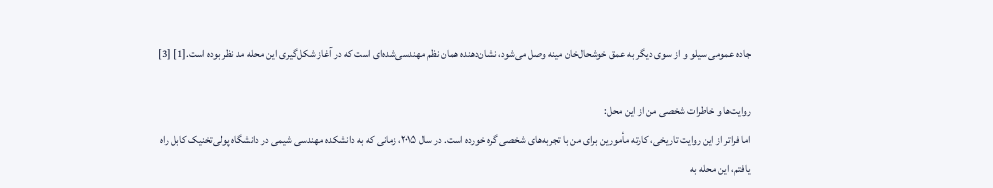جاده عمومی سیلو و از سوی دیگر به عمق خوشحال‌خان مینه وصل می‌شود، نشان‌دهنده همان نظم مهندسی‌شده‌ای است که در آغاز شکل‌گیری این محله مد نظر بوده است.[1] [3]

روایت‌ها و خاطرات شخصی من از این محل:
اما فراتر از این روایت تاریخی، کارته مأمورین برای من با تجربه‌های شخصی گره خورده است. در سال ۲۰۱۵، زمانی که به دانشکده مهندسی شیمی در دانشگاه پولی‌تخنیک کابل راه یافتم، این محله به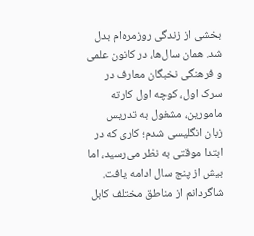بخشی از زندگی روزمره‌ام بدل شد. همان سال‌ها، در کانون علمی و فرهنگی نخبگان معارف در سرک اول، کوچه اول کارته مامورین، مشغول به تدریس زبان انگلیسی شدم؛ کاری که در ابتدا موقتی به نظر می‌رسید، اما بیش از پنج سال ادامه یافت. شاگردانم از مناطق مختلف کابل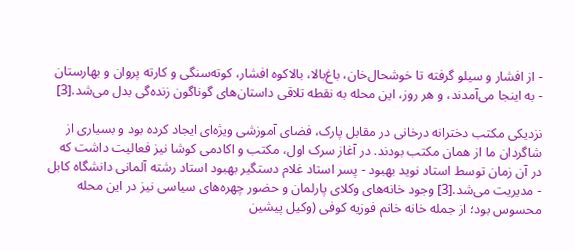- از افشار و سیلو گرفته تا خوشحال‌خان، باغ‌بالا، بالاکوه افشار، کوته‌سنگی و کارته پروان و بهارستان - به اینجا می‌آمدند، و هر روز، این محله به نقطه تلاقی داستان‌های گوناگون زنده‌گی بدل می‌شد.[3]

نزدیکی مکتب دخترانه درخانی در مقابل پارک، فضای آموزشی ویژه‌ای ایجاد کرده بود و بسیاری از شاگردان ما از همان مکتب بودند. در آغاز سرک اول، مکتب و اکادمی کوشا نیز فعالیت داشت که در آن زمان توسط استاد نوید بهبود - پسر استاد غلام دستگیر بهبود استاد رشته آلمانی دانشگاه کابل - مدیریت می‌شد.[3] وجود خانه‌های وکلای پارلمان و حضور چهره‌های سیاسی نیز در این محله محسوس بود؛ از جمله خانه خانم فوزیه کوفی (وکیل پیشین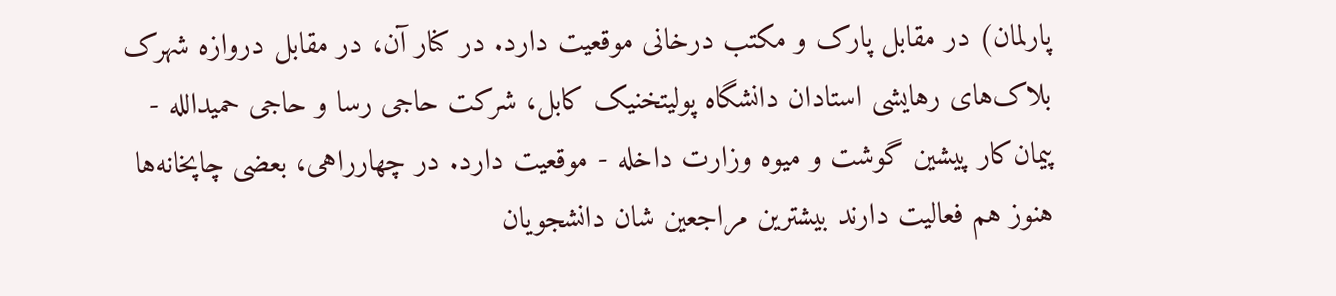پارلمان) در مقابل پارک و مکتب درخانی موقعیت دارد. در کنار آن، در مقابل دروازه شهرک بلاک‌های رهایشی استادان دانشگاه پولیتخنیک کابل، شرکت حاجی رسا و حاجی حمیدالله - پیمان‌کار پیشین گوشت و میوه وزارت داخله - موقعیت دارد. در چهارراهی، بعضی چاپخانه‌ها هنوز هم فعالیت‌ دارند بیشترین مراجعین شان دانشجویان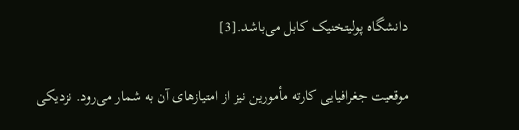دانشگاه پولیتخنیک کابل می‌باشد.[3]

موقعیت جغرافیایی کارته مأمورین نیز از امتیازهای آن به شمار می‌رود. نزدیکی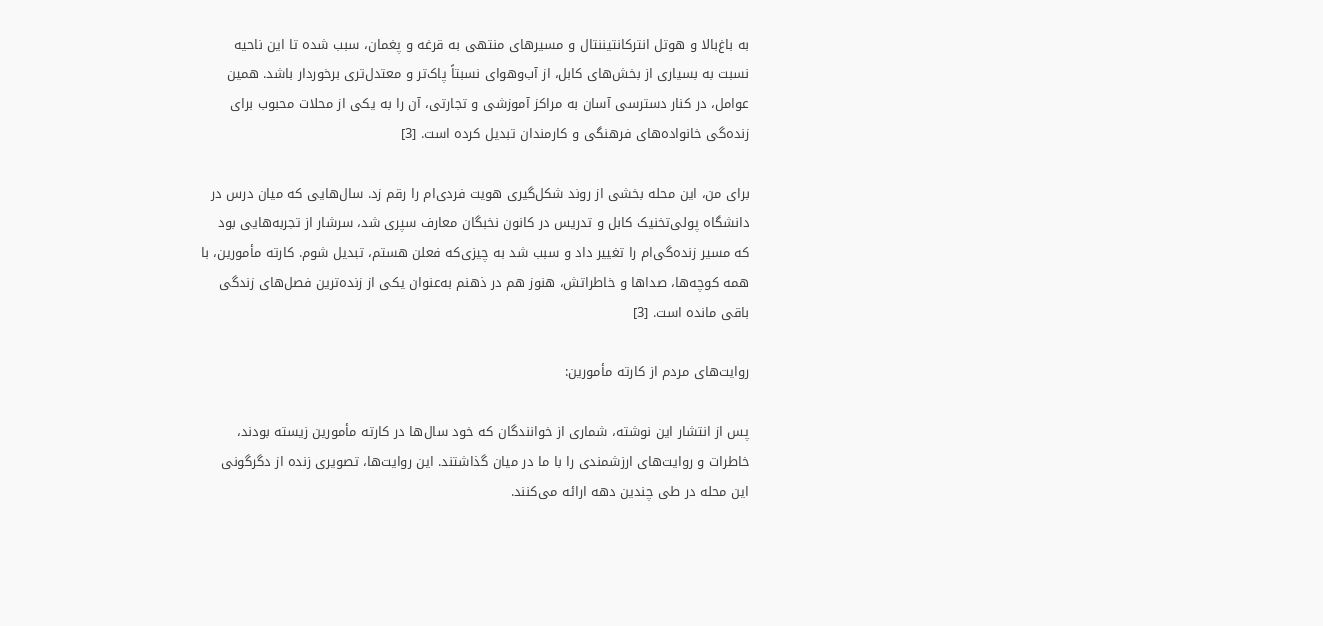به باغ‌بالا و هوتل انترکانتیننتال و مسیرهای منتهی به قرغه و پغمان، سبب شده تا این ناحیه نسبت به بسیاری از بخش‌های کابل، از آب‌وهوای نسبتاً پاک‌تر و معتدل‌تری برخوردار باشد. همین عوامل، در کنار دسترسی آسان به مراکز آموزشی و تجارتی، آن را به یکی از محلات محبوب برای زنده‌گی خانواده‌های فرهنگی و کارمندان تبدیل کرده است. [3]

برای من، این محله بخشی از روند شکل‌گیری هویت فردی‌ام را رقم زد. سال‌هایی که میان درس در دانشگاه پولی‌تخنیک کابل و تدریس در کانون نخبگان معارف سپری شد، سرشار از تجربه‌هایی بود که مسیر زنده‌گی‌ام را تغییر داد و سبب شد به چیزی‌که فعلن هستم، تبدیل شوم. کارته مأمورین، با همه کوچه‌ها، صداها و خاطراتش، هنوز هم در ذهنم به‌عنوان یکی از زنده‌ترین فصل‌های زندگی باقی مانده است. [3]

روایت‌های مردم از کارته مأمورین:

پس از انتشار این نوشته، شماری از خوانندگان که خود سال‌ها در کارته مأمورین زیسته بودند، خاطرات و روایت‌های ارزشمندی را با ما در میان گذاشتند. این روایت‌ها، تصویری زنده از دگرگونی این محله در طی چندین دهه ارائه می‌کنند.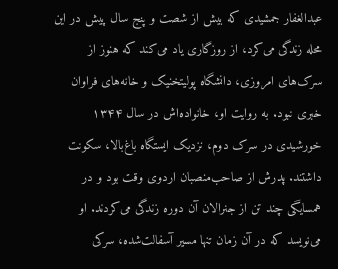عبدالغفار جمشیدی که بیش از شصت و پنج سال پیش در این محله زندگی می‌کرد، از روزگاری یاد می‌کند که هنوز از سرک‌های امروزی، دانشگاه پولیتخنیک و خانه‌های فراوان خبری نبود. به روایت او، خانواده‌اش در سال ۱۳۴۴ خورشیدی در سرک دوم، نزدیک ایستگاه باغ‌بالا، سکونت داشتند. پدرش از صاحب‌منصبان اردوی وقت بود و در همسایگی چند تن از جنرالان آن دوره زندگی می‌کردند. او می‌نویسد که در آن زمان تنها مسیر آسفالت‌شده، سرکی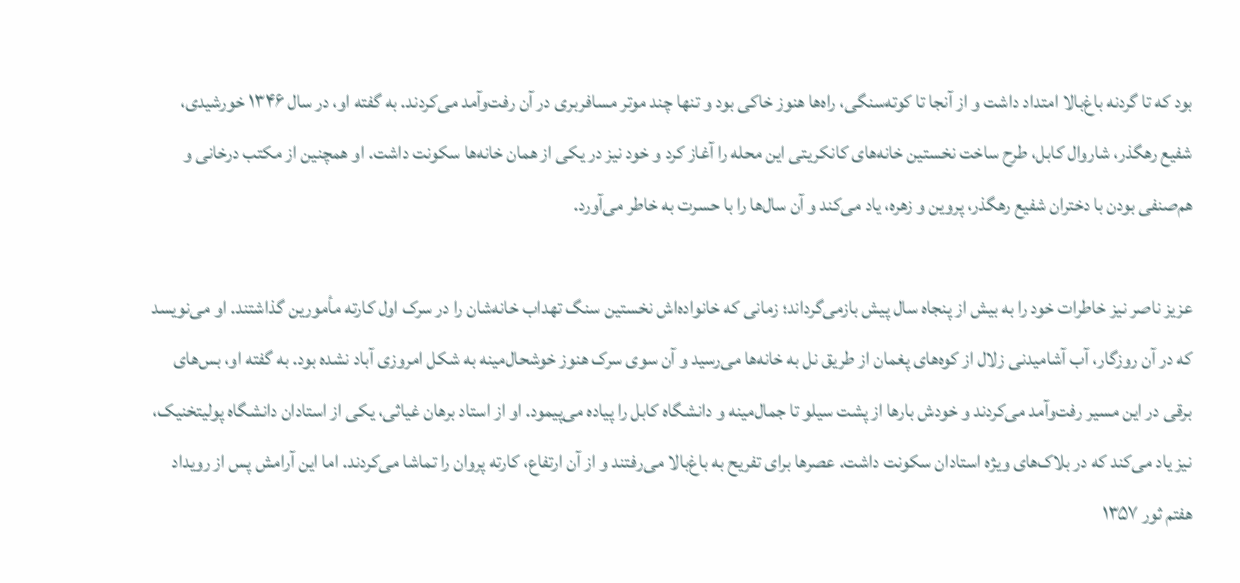بود که تا گردنه باغ‌بالا امتداد داشت و از آنجا تا کوته‌سنگی، راه‌ها هنوز خاکی بود و تنها چند موتر مسافربری در آن رفت‌وآمد می‌کردند. به گفته او، در سال ۱۳۴۶ خورشیدی، شفیع رهگذر، شاروال کابل، طرح ساخت نخستین خانه‌های کانکریتی این محله را آغاز کرد و خود نیز در یکی از همان خانه‌ها سکونت داشت. او همچنین از مکتب درخانی و هم‌صنفی بودن با دختران شفیع رهگذر، پروین و زهره، یاد می‌کند و آن سال‌ها را با حسرت به خاطر می‌آورد.

عزیز ناصر نیز خاطرات خود را به بیش از پنجاه سال پیش بازمی‌گرداند؛ زمانی که خانواده‌اش نخستین سنگ تهداب خانه‌شان را در سرک اول کارته مأمورین گذاشتند. او می‌نویسد که در آن روزگار، آب آشامیدنی زلال از کوه‌های پغمان از طریق نل به خانه‌ها می‌رسید و آن سوی سرک هنوز خوشحال‌مینه به شکل امروزی آباد نشده بود. به گفته او، بس‌های برقی در این مسیر رفت‌وآمد می‌کردند و خودش بارها از پشت سیلو تا جمال‌مینه و دانشگاه کابل را پیاده می‌پیمود. او از استاد برهان غیاثی، یکی از استادان دانشگاه پولیتخنیک، نیز یاد می‌کند که در بلاک‌های ویژه استادان سکونت داشت. عصرها برای تفریح به باغ‌بالا می‌رفتند و از آن ارتفاع، کارته پروان را تماشا می‌کردند. اما این آرامش پس از رویداد هفتم ثور ۱۳۵۷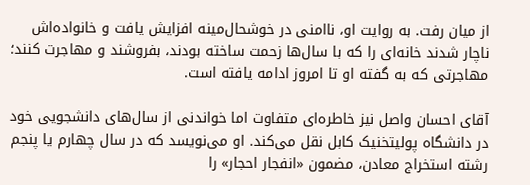از میان رفت. به روایت او، ناامنی در خوشحال‌مینه افزایش یافت و خانواده‌اش ناچار شدند خانه‌ای را که با سال‌ها زحمت ساخته بودند، بفروشند و مهاجرت کنند؛ مهاجرتی که به گفته او تا امروز ادامه یافته است.

آقای احسان واصل نیز خاطره‌ای متفاوت اما خواندنی از سال‌های دانشجویی خود در دانشگاه پولیتخنیک کابل نقل می‌کند. او می‌نویسد که در سال چهارم یا پنجم رشته استخراج معادن، مضمون «انفجار احجار» را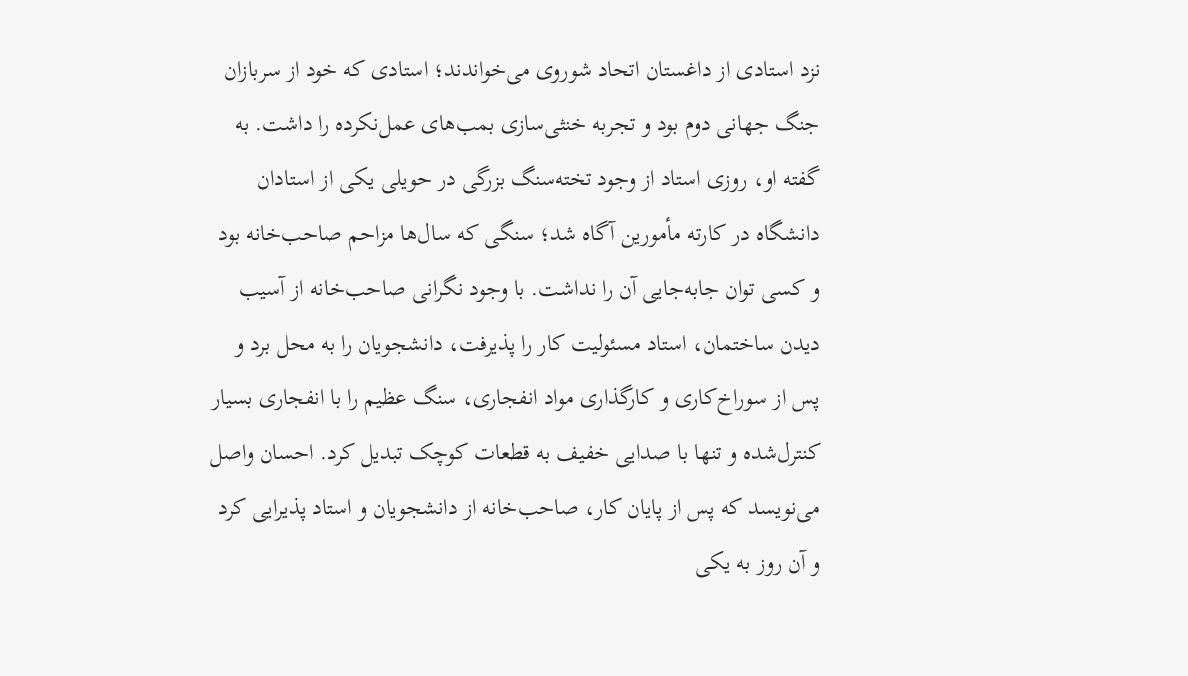نزد استادی از داغستان اتحاد شوروی می‌خواندند؛ استادی که خود از سربازان جنگ جهانی دوم بود و تجربه خنثی‌سازی بمب‌های عمل‌نکرده را داشت. به گفته او، روزی استاد از وجود تخته‌سنگ بزرگی در حویلی یکی از استادان دانشگاه در کارته مأمورین آگاه شد؛ سنگی که سال‌ها مزاحم صاحب‌خانه بود و کسی توان جابه‌جایی آن را نداشت. با وجود نگرانی صاحب‌خانه از آسیب دیدن ساختمان، استاد مسئولیت کار را پذیرفت، دانشجویان را به محل برد و پس از سوراخ‌کاری و کارگذاری مواد انفجاری، سنگ عظیم را با انفجاری بسیار کنترل‌شده و تنها با صدایی خفیف به قطعات کوچک تبدیل کرد. احسان واصل می‌نویسد که پس از پایان کار، صاحب‌خانه از دانشجویان و استاد پذیرایی کرد و آن روز به یکی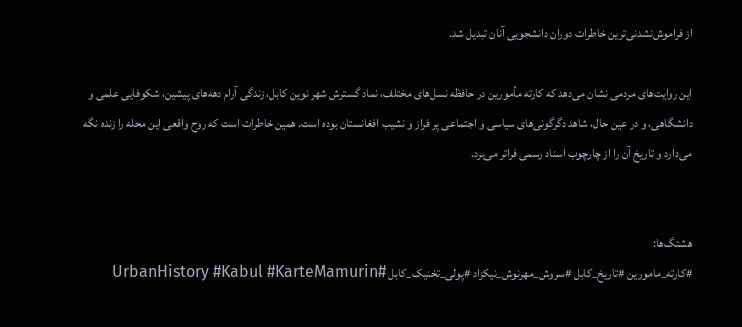از فراموش‌نشدنی‌ترین خاطرات دوران دانشجویی آنان تبدیل شد.

این روایت‌های مردمی نشان می‌دهد که کارته مأمورین در حافظه نسل‌های مختلف، نماد گسترش شهر نوین کابل، زندگی آرام دهه‌های پیشین، شکوفایی علمی و دانشگاهی، و در عین حال، شاهد دگرگونی‌های سیاسی و اجتماعی پر فراز و نشیب افغانستان بوده است. همین خاطرات است که روح واقعی این محله را زنده نگه می‌دارد و تاریخ آن را از چارچوب اسناد رسمی فراتر می‌برد.


هشتگ‌ها:
#کارته_مامورین #تاریخ_کابل #سروش_مهرنوش_نیکزاد #پولی_تخنیک_کابل #UrbanHistory #Kabul #KarteMamurin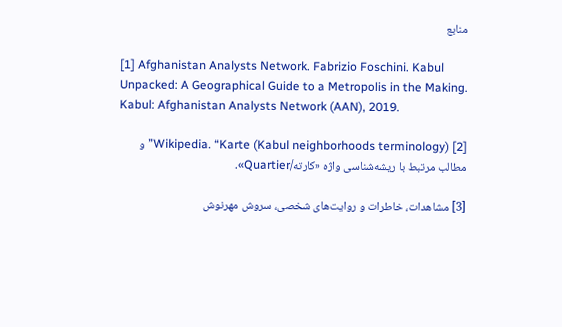منابع

[1] Afghanistan Analysts Network. Fabrizio Foschini. Kabul Unpacked: A Geographical Guide to a Metropolis in the Making. Kabul: Afghanistan Analysts Network (AAN), 2019.

[2] Wikipedia. “Karte (Kabul neighborhoods terminology)” و مطالب مرتبط با ریشه‌شناسی واژه «کارته/Quartier».

[3] مشاهدات، خاطرات و روایت‌های شخصی، سروش مهرنوش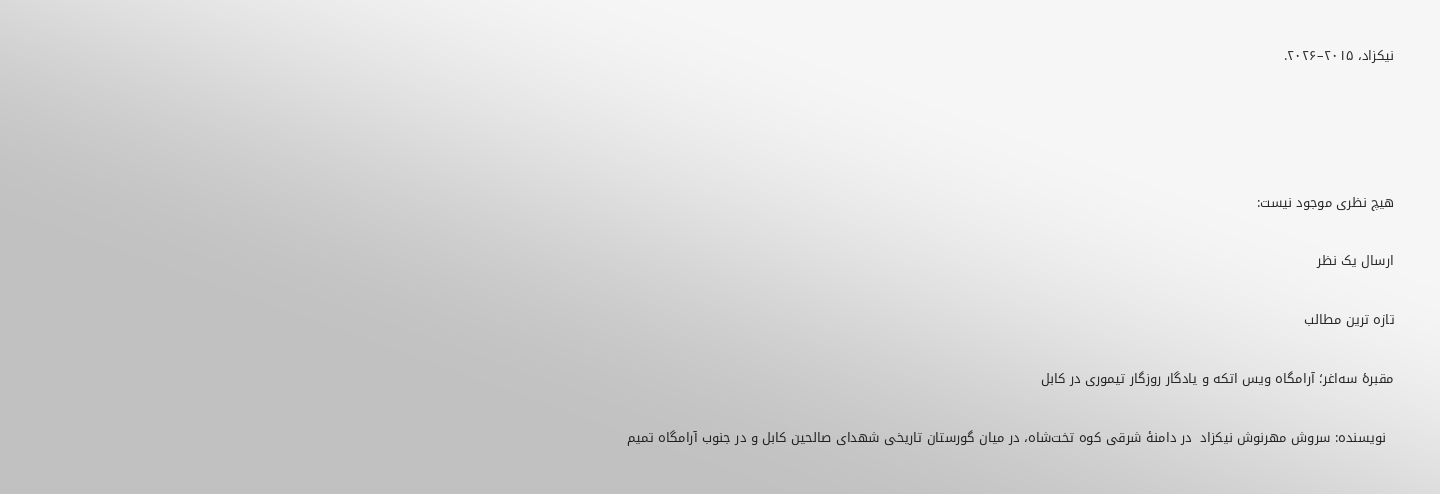نیکزاد، ۲۰۱۵–۲۰۲۶.




هیچ نظری موجود نیست:

ارسال یک نظر

تازه ترین مطالب

مقبرهٔ سه‌اغر؛ آرامگاه ویس اتکه و یادگار روزگار تیموری در کابل

  نویسنده: سروش مهرنوش نیکزاد  در دامنهٔ شرقی کوه تخت‌شاه، در میان گورستان تاریخی شهدای صالحین کابل و در جنوب آرامگاه تمیم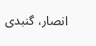انصار، گنبدی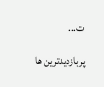ت...

پربازدیدترین ها